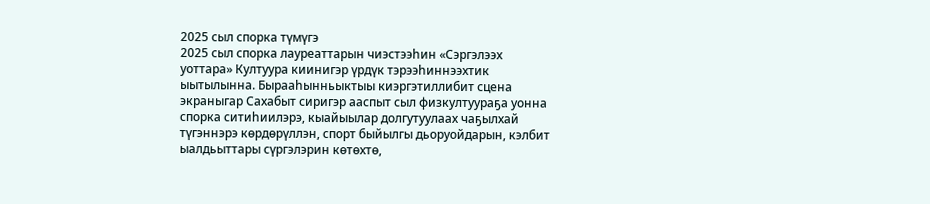2025 сыл спорка түмүгэ
2025 сыл спорка лауреаттарын чиэстээһин «Сэргэлээх уоттара» Култуура киинигэр үрдүк тэрээһиннээхтик ыытылынна. Бырааһынньыктыы киэргэтиллибит сцена экраныгар Сахабыт сиригэр ааспыт сыл физкултуураҕа уонна спорка ситиһиилэрэ, кыайыылар долгутуулаах чаҕылхай түгэннэрэ көрдөрүллэн, спорт быйылгы дьоруойдарын, кэлбит ыалдьыттары сүргэлэрин көтөхтө,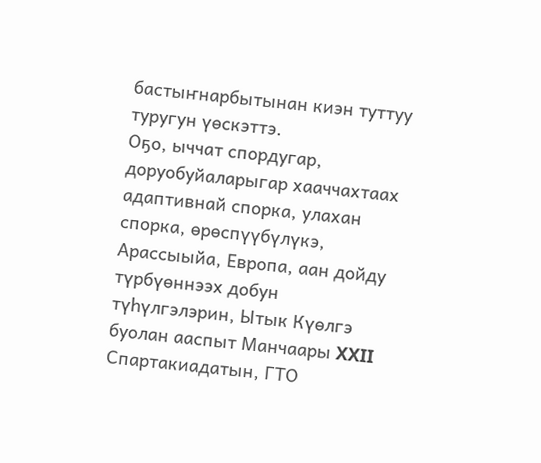бастыҥнарбытынан киэн туттуу туругун үөскэттэ.
Оҕо, ыччат спордугар, доруобуйаларыгар хааччахтаах адаптивнай спорка, улахан спорка, өрөспүүбүлүкэ, Арассыыйа, Европа, аан дойду түрбүөннээх добун түһүлгэлэрин, Ытык Күөлгэ буолан ааспыт Манчаары XXII Спартакиадатын, ГТО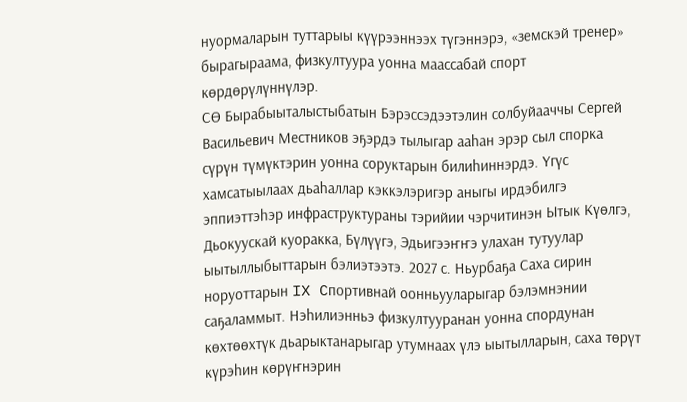нуормаларын туттарыы күүрээннээх түгэннэрэ, «земскэй тренер» бырагыраама, физкултуура уонна маассабай спорт көрдөрүлүннүлэр.
СӨ Бырабыыталыстыбатын Бэрэссэдээтэлин солбуйааччы Сергей Васильевич Местников эҕэрдэ тылыгар ааһан эрэр сыл спорка сүрүн түмүктэрин уонна соруктарын билиһиннэрдэ. Үгүс хамсатыылаах дьаһаллар кэккэлэригэр аныгы ирдэбилгэ эппиэттэһэр инфраструктураны тэрийии чэрчитинэн Ытык Күөлгэ, Дьокуускай куоракка, Бүлүүгэ, Эдьигээҥҥэ улахан тутуулар ыытыллыбыттарын бэлиэтээтэ. 2027 с. Ньурбаҕа Саха сирин норуоттарын IX Cпортивнай оонньууларыгар бэлэмнэнии саҕаламмыт. Нэһилиэнньэ физкултууранан уонна спордунан көхтөөхтүк дьарыктанарыгар утумнаах үлэ ыытылларын, саха төрүт күрэһин көрүҥнэрин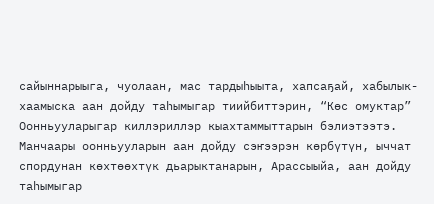сайыннарыыга, чуолаан, мас тардыһыыта, хапсаҕай, хабылык-хаамыска аан дойду таһымыгар тиийбиттэрин, “Көс омуктар” Оонньууларыгар киллэриллэр кыахтаммыттарын бэлиэтээтэ. Манчаары оонньууларын аан дойду сэҥээрэн көрбүтүн, ыччат спордунан көхтөөхтүк дьарыктанарын, Арассыыйа, аан дойду таһымыгар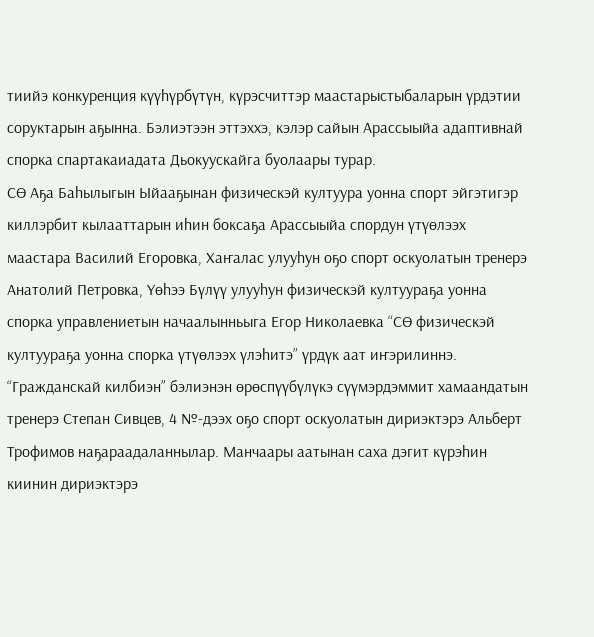тиийэ конкуренция күүһүрбүтүн, күрэсчиттэр маастарыстыбаларын үрдэтии соруктарын аҕынна. Бэлиэтээн эттэххэ, кэлэр сайын Арассыыйа адаптивнай спорка спартакаиадата Дьокуускайга буолаары турар.
СӨ Аҕа Баһылыгын Ыйааҕынан физическэй култуура уонна спорт эйгэтигэр киллэрбит кылааттарын иһин боксаҕа Арассыыйа спордун үтүөлээх маастара Василий Егоровка, Хаҥалас улууһун оҕо спорт оскуолатын тренерэ Анатолий Петровка, Үөһээ Бүлүү улууһун физическэй култуураҕа уонна спорка управлениетын начаалынньыга Егор Николаевка “СӨ физическэй култуураҕа уонна спорка үтүөлээх үлэһитэ” үрдүк аат иҥэрилиннэ. “Гражданскай килбиэн” бэлиэнэн өрөспүүбүлүкэ сүүмэрдэммит хамаандатын тренерэ Степан Сивцев, 4 №-дээх оҕо спорт оскуолатын дириэктэрэ Альберт Трофимов наҕараадаланнылар. Манчаары аатынан саха дэгит күрэһин киинин дириэктэрэ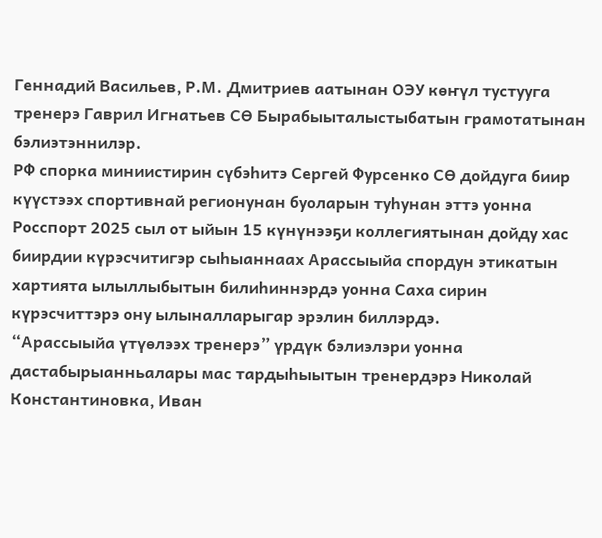Геннадий Васильев, Р.М. Дмитриев аатынан ОЭУ көҥүл тустууга тренерэ Гаврил Игнатьев СӨ Бырабыыталыстыбатын грамотатынан бэлиэтэннилэр.
РФ спорка миниистирин сүбэһитэ Сергей Фурсенко СӨ дойдуга биир күүстээх спортивнай регионунан буоларын туһунан эттэ уонна Росспорт 2025 сыл от ыйын 15 күнүнээҕи коллегиятынан дойду хас биирдии күрэсчитигэр сыһыаннаах Арассыыйа спордун этикатын хартията ылыллыбытын билиһиннэрдэ уонна Саха сирин күрэсчиттэрэ ону ылыналларыгар эрэлин биллэрдэ.
“Арассыыйа үтүөлээх тренерэ” үрдүк бэлиэлэри уонна дастабырыанньалары мас тардыһыытын тренердэрэ Николай Константиновка, Иван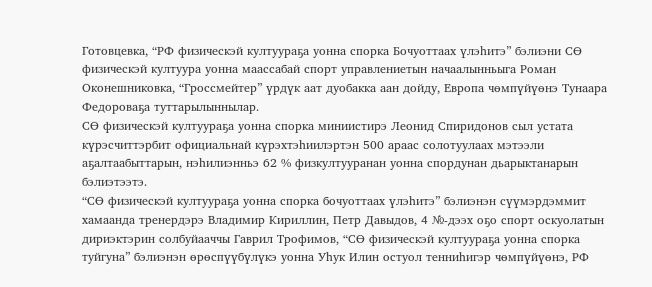Готовцевка, “РФ физическэй култуураҕа уонна спорка Бочуоттаах үлэһитэ” бэлиэни СӨ физическэй култуура уонна маассабай спорт управлениетын начаалынньыга Роман Оконешниковка, “Гроссмейтер” үрдүк аат дуобакка аан дойду, Европа чөмпүйүөнэ Тунаара Федороваҕа туттарылыннылар.
СӨ физическэй култуураҕа уонна спорка миниистирэ Леонид Спиридонов сыл устата күрэсчиттэрбит официальнай күрэхтэһиилэртэн 500 араас солотуулаах мэтээли аҕалтаабыттарын, нэһилиэнньэ 62 % физкултууранан уонна спордунан дьарыктанарын бэлиэтээтэ.
“СӨ физическэй култуураҕа уонна спорка бочуоттаах үлэһитэ” бэлиэнэн сүүмэрдэммит хамаанда тренердэрэ Владимир Кириллин, Петр Давыдов, 4 №-дээх оҕо спорт оскуолатын дириэктэрин солбуйааччы Гаврил Трофимов, “СӨ физическэй култуураҕа уонна спорка туйгуна” бэлиэнэн өрөспүүбүлүкэ уонна Уһук Илин остуол тенниһигэр чөмпүйүөнэ, РФ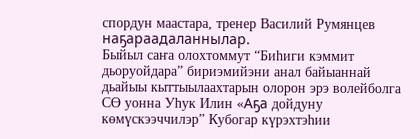спордун маастара, тренер Василий Румянцев наҕараадаланнылар.
Быйыл саҥа олохтоммут “Биһиги кэммит дьоруойдара” бириэмийэни анал байыаннай дьайыы кыттыылаахтарын олорон эрэ волейболга СӨ уонна Уһук Илин «Аҕа дойдуну көмүскээччилэр” Кубогар күрэхтэһии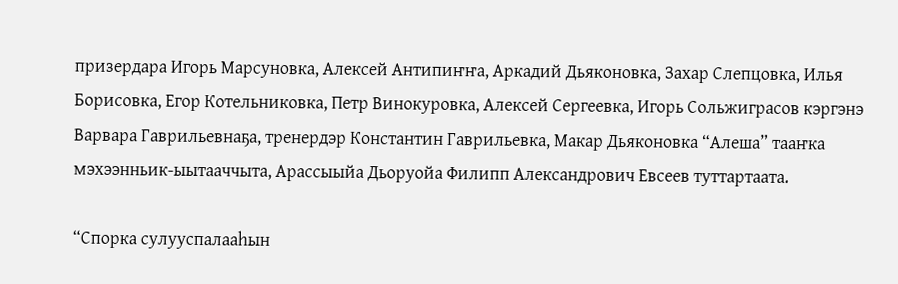призердара Игорь Марсуновка, Алексей Антипиҥҥа, Аркадий Дьяконовка, Захар Слепцовка, Илья Борисовка, Егор Котельниковка, Петр Винокуровка, Алексей Сергеевка, Игорь Сольжиграсов кэргэнэ Варвара Гаврильевнаҕа, тренердэр Константин Гаврильевка, Макар Дьяконовка “Алеша” тааҥка мэхээнньик-ыытааччыта, Арассыыйа Дьоруойа Филипп Александрович Евсеев туттартаата.

“Спорка сулууспалааһын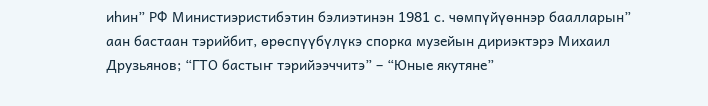иһин” РФ Министиэристибэтин бэлиэтинэн 1981 с. чөмпүйүөннэр баалларын” аан бастаан тэрийбит, өрөспүүбүлүкэ спорка музейын дириэктэрэ Михаил Друзьянов; “ГТО бастыҥ тэрийээччитэ” – “Юные якутяне”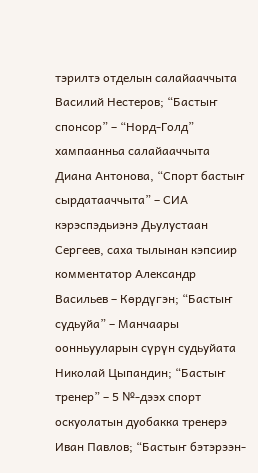тэрилтэ отделын салайааччыта Василий Нестеров; “Бастыҥ спонсор” – “Норд-Голд” хампаанньа салайааччыта Диана Антонова, “Спорт бастыҥ сырдатааччыта” – СИА кэрэспэдьиэнэ Дьулустаан Сергеев, саха тылынан кэпсиир комментатор Александр Васильев – Көрдүгэн; “Бастыҥ судьуйа” – Манчаары оонньууларын сүрүн судьуйата Николай Цыпандин; “Бастыҥ тренер” – 5 №-дээх спорт оскуолатын дуобакка тренерэ Иван Павлов; “Бастыҥ бэтэрээн-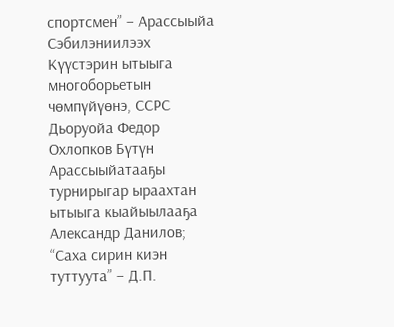спортсмен” – Арассыыйа Сэбилэниилээх Күүстэрин ытыыга многоборьетын чөмпүйүөнэ, ССРС Дьоруойа Федор Охлопков Бүтүн Арассыыйатааҕы турнирыгар ыраахтан ытыыга кыайыылааҕа Александр Данилов; “Саха сирин киэн туттуута” – Д.П.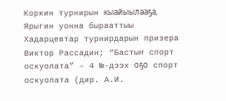Коркин турнирын кыайыылааҕа, Ярыгин уонна бырааттыы Хадарцевтар турнирдарын призера Виктор Рассадин; “Бастыҥ спорт оскуолата” – 4 №-дээх оҕо спорт оскуолата (дир. А.И.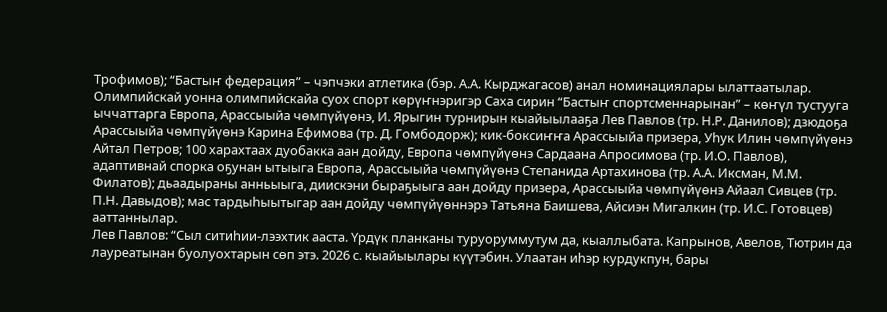Трофимов); “Бастыҥ федерация” – чэпчэки атлетика (бэр. А.А. Кырджагасов) анал номинациялары ылаттаатылар.
Олимпийскай уонна олимпийскайа суох спорт көрүҥнэригэр Саха сирин “Бастыҥ спортсменнарынан” – көҥүл тустууга ыччаттарга Европа, Арассыыйа чөмпүйүөнэ, И. Ярыгин турнирын кыайыылааҕа Лев Павлов (тр. Н.Р. Данилов); дзюдоҕа Арассыыйа чөмпүйүөнэ Карина Ефимова (тр. Д. Гомбодорж); кик-боксиҥҥа Арассыыйа призера, Уһук Илин чөмпүйүөнэ Айтал Петров; 100 харахтаах дуобакка аан дойду, Европа чөмпүйүөнэ Сардаана Апросимова (тр. И.О. Павлов), адаптивнай спорка оҕунан ытыыга Европа, Арассыыйа чөмпүйүөнэ Степанида Артахинова (тр. А.А. Иксман, М.М. Филатов); дьаадыраны анньыыга, диискэни быраҕыыга аан дойду призера, Арассыыйа чөмпүйүөнэ Айаал Сивцев (тр. П.Н. Давыдов); мас тардыһыытыгар аан дойду чөмпүйүөннэрэ Татьяна Баишева, Айсиэн Мигалкин (тр. И.С. Готовцев) ааттаннылар.
Лев Павлов: “Сыл ситиһии-лээхтик ааста. Үрдүк планканы туруоруммутум да, кыаллыбата. Капрынов, Авелов, Тютрин да лауреатынан буолуохтарын сөп этэ. 2026 с. кыайыылары күүтэбин. Улаатан иһэр курдукпун, бары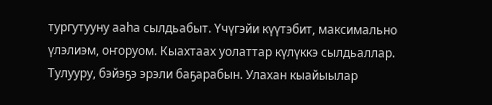тургутууну ааһа сылдьабыт. Үчүгэйи күүтэбит, максимально үлэлиэм, оҥоруом. Кыахтаах уолаттар күлүккэ сылдьаллар. Тулууру, бэйэҕэ эрэли баҕарабын. Улахан кыайыылар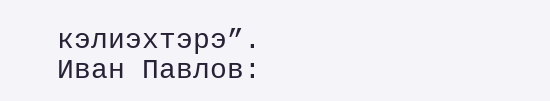кэлиэхтэрэ”.
Иван Павлов: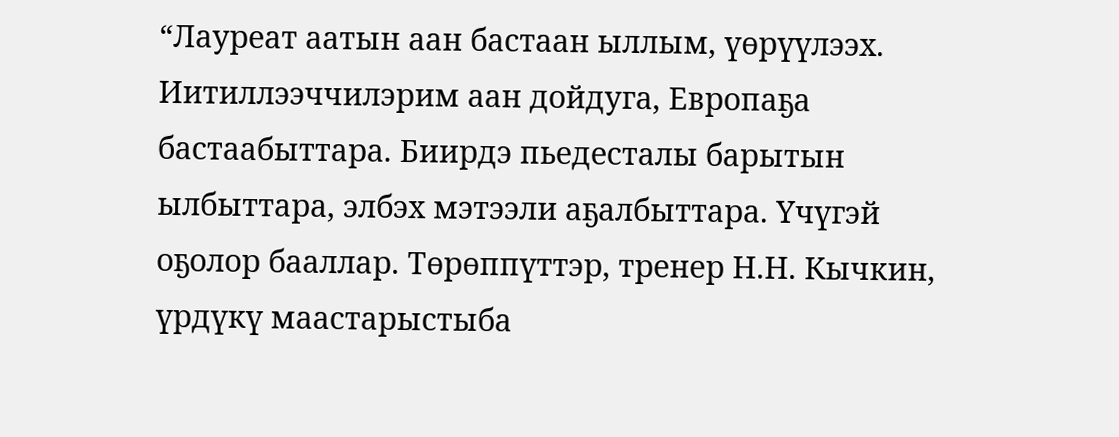“Лауреат аатын аан бастаан ыллым, үөрүүлээх. Иитиллээччилэрим аан дойдуга, Европаҕа бастаабыттара. Биирдэ пьедесталы барытын ылбыттара, элбэх мэтээли аҕалбыттара. Үчүгэй оҕолор бааллар. Төрөппүттэр, тренер Н.Н. Кычкин, үрдүкү маастарыстыба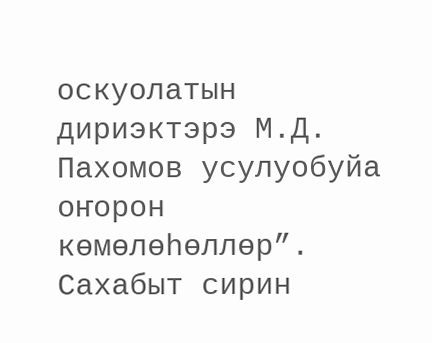оскуолатын дириэктэрэ М.Д. Пахомов усулуобуйа оҥорон көмөлөһөллөр”.
Сахабыт сирин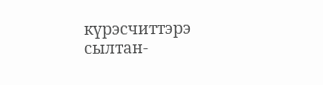күрэсчиттэрэ сылтан-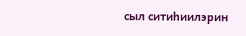сыл ситиһиилэрин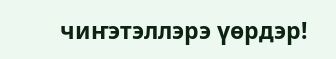чиҥэтэллэрэ үөрдэр!